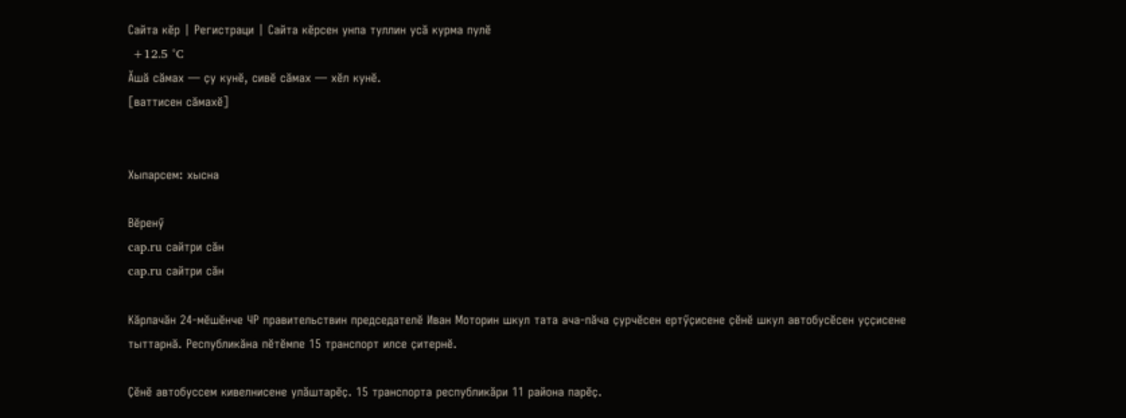Сайта кӗр | Регистраци | Сайта кӗрсен унпа туллин усӑ курма пулӗ
 +12.5 °C
Ӑшӑ сӑмах — ҫу кунӗ, сивӗ сӑмах — хӗл кунӗ.
[ваттисен сӑмахӗ]


Хыпарсем: хысна

Вӗренӳ
cap.ru сайтри сӑн
cap.ru сайтри сӑн

Кӑрлачӑн 24-мӗшӗнче ЧР правительствин председателӗ Иван Моторин шкул тата ача-пӑча ҫурчӗсен ертӳҫисене ҫӗнӗ шкул автобусӗсен уҫҫисене тыттарнӑ. Республикӑна пӗтӗмпе 15 транспорт илсе ҫитернӗ.

Ҫӗнӗ автобуссем кивелнисене улӑштарӗҫ. 15 транспорта республикӑри 11 района парӗҫ.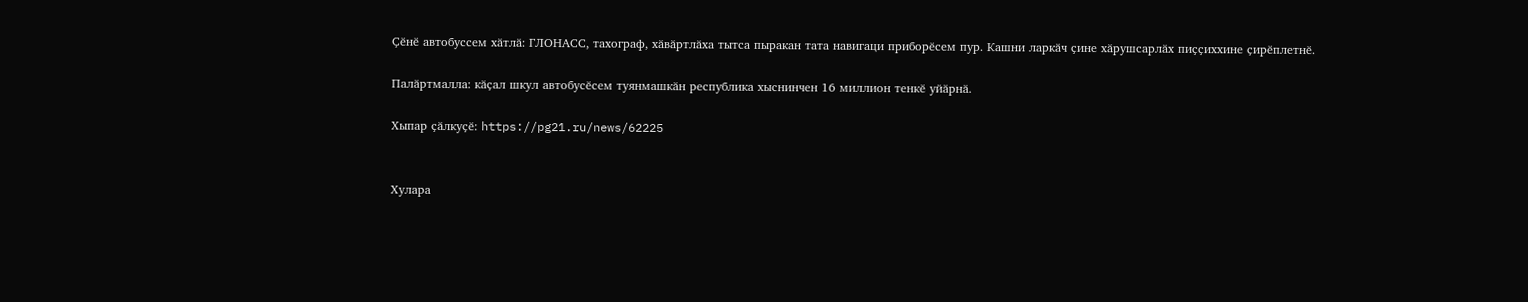Ҫӗнӗ автобуссем хӑтлӑ: ГЛОНАСС, тахограф, хӑвӑртлӑха тытса пыракан тата навигаци приборӗсем пур. Кашни ларкӑч ҫине хӑрушсарлӑх пиҫҫиххине ҫирӗплетнӗ.

Палӑртмалла: кӑҫал шкул автобусӗсем туянмашкӑн республика хыснинчен 16 миллион тенкӗ уйӑрнӑ.

Хыпар ҫӑлкуҫӗ: https://pg21.ru/news/62225


Хулара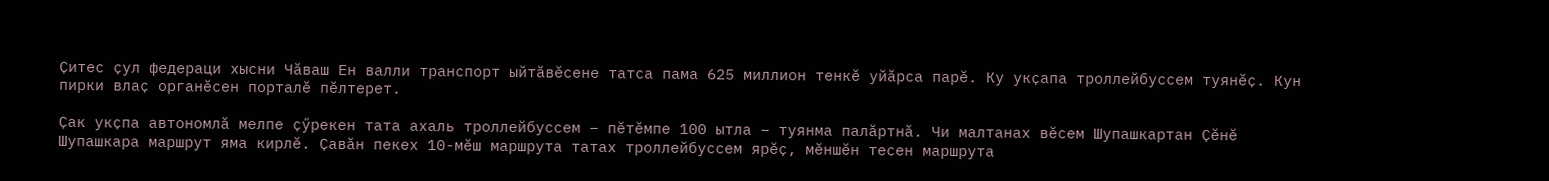Ҫитес ҫул федераци хысни Чӑваш Ен валли транспорт ыйтӑвӗсене татса пама 625 миллион тенкӗ уйӑрса парӗ. Ку укҫапа троллейбуссем туянӗҫ. Кун пирки влаҫ органӗсен порталӗ пӗлтерет.

Ҫак укҫпа автономлӑ мелпе ҫӳрекен тата ахаль троллейбуссем – пӗтӗмпе 100 ытла – туянма палӑртнӑ. Чи малтанах вӗсем Шупашкартан Ҫӗнӗ Шупашкара маршрут яма кирлӗ. Ҫавӑн пекех 10-мӗш маршрута татах троллейбуссем ярӗҫ, мӗншӗн тесен маршрута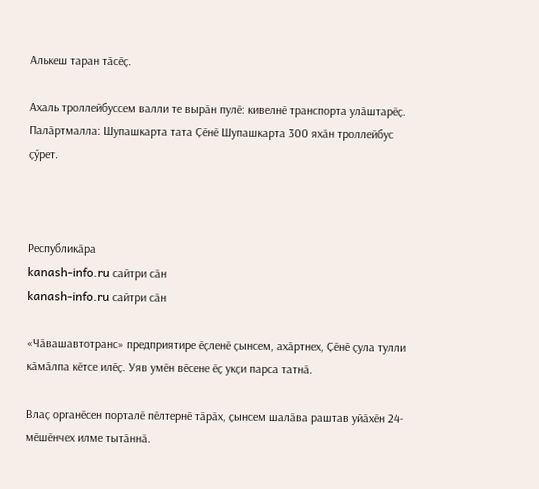Алькеш таран тӑсӗҫ.

Ахаль троллейбуссем валли те вырӑн пулӗ: кивелнӗ транспорта улӑштарӗҫ. Палӑртмалла: Шупашкарта тата Ҫӗнӗ Шупашкарта 300 яхӑн троллейбус ҫӳрет.



Республикӑра
kanash-info.ru сайтри сӑн
kanash-info.ru сайтри сӑн

«Чӑвашавтотранс» предприятире ӗҫленӗ ҫынсем, ахӑртнех, Ҫӗнӗ ҫула тулли кӑмӑлпа кӗтсе илӗҫ. Уяв умӗн вӗсене ӗҫ укҫи парса татнӑ.

Влаҫ органӗсен порталӗ пӗлтернӗ тӑрӑх, ҫынсем шалӑва раштав уйӑхӗн 24-мӗшӗнчех илме тытӑннӑ.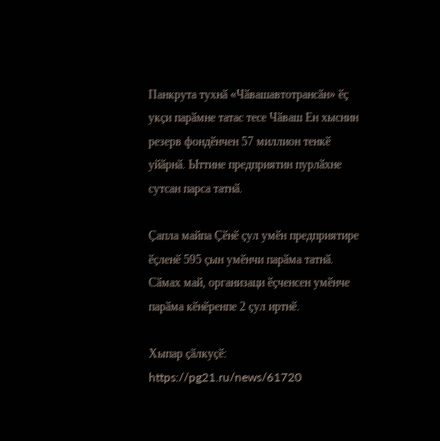Панкрута тухнӑ «Чӑвашавтотрансӑн» ӗҫ укҫи парӑмне татас тесе Чӑваш Ен хыснин резерв фондӗнчен 57 миллион тенкӗ уйӑрнӑ. Ыттине предприятин пурлӑхне сутсан парса татнӑ.

Ҫапла майпа Ҫӗнӗ ҫул умӗн предприятире ӗҫленӗ 595 ҫын умӗнчи парӑма татнӑ. Сӑмах май, организаци ӗҫченсен умӗнче парӑма кӗнӗренпе 2 ҫул иртнӗ.

Хыпар ҫӑлкуҫӗ: https://pg21.ru/news/61720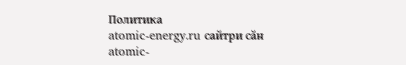Политика
atomic-energy.ru сайтри сӑн
atomic-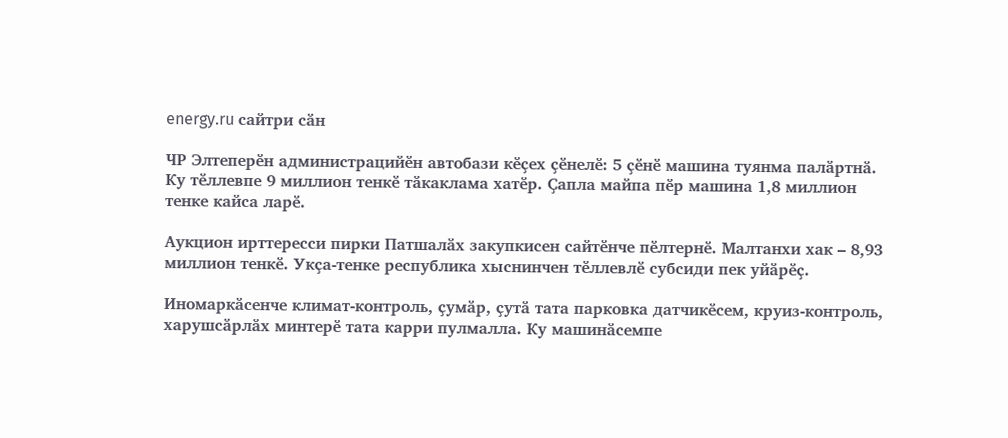energy.ru сайтри сӑн

ЧР Элтеперӗн администрацийӗн автобази кӗҫех ҫӗнелӗ: 5 ҫӗнӗ машина туянма палӑртнӑ. Ку тӗллевпе 9 миллион тенкӗ тӑкаклама хатӗр. Ҫапла майпа пӗр машина 1,8 миллион тенке кайса ларӗ.

Аукцион ирттересси пирки Патшалӑх закупкисен сайтӗнче пӗлтернӗ. Малтанхи хак – 8,93 миллион тенкӗ. Укҫа-тенке республика хыснинчен тӗллевлӗ субсиди пек уйӑрӗҫ.

Иномаркӑсенче климат-контроль, ҫумӑр, ҫутӑ тата парковка датчикӗсем, круиз-контроль, харушсӑрлӑх минтерӗ тата карри пулмалла. Ку машинӑсемпе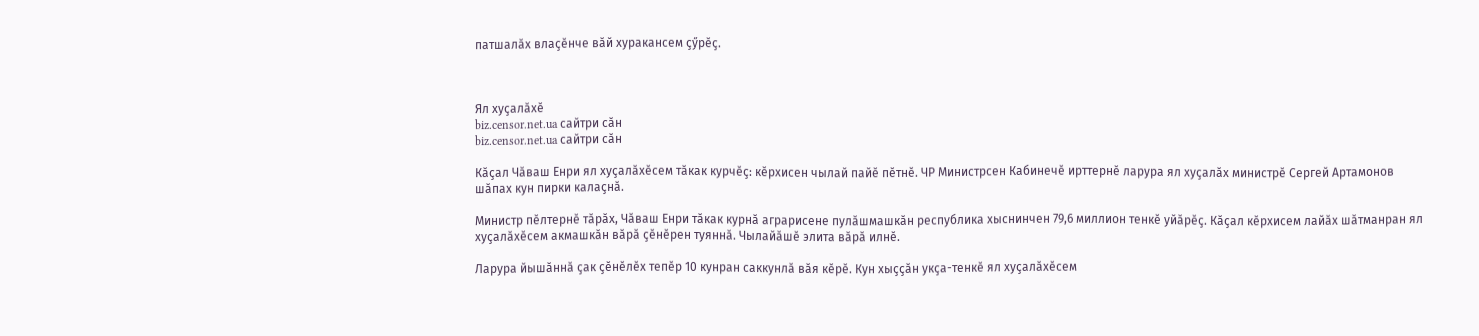патшалӑх влаҫӗнче вӑй хуракансем ҫӳрӗҫ.



Ял хуҫалӑхӗ
biz.censor.net.ua сайтри сӑн
biz.censor.net.ua сайтри сӑн

Кӑҫал Чӑваш Енри ял хуҫалӑхӗсем тӑкак курчӗҫ: кӗрхисен чылай пайӗ пӗтнӗ. ЧР Министрсен Кабинечӗ ирттернӗ ларура ял хуҫалӑх министрӗ Сергей Артамонов шӑпах кун пирки калаҫнӑ.

Министр пӗлтернӗ тӑрӑх, Чӑваш Енри тӑкак курнӑ аграрисене пулӑшмашкӑн республика хыснинчен 79,6 миллион тенкӗ уйӑрӗҫ. Кӑҫал кӗрхисем лайӑх шӑтманран ял хуҫалӑхӗсем акмашкӑн вӑрӑ ҫӗнӗрен туяннӑ. Чылайӑшӗ элита вӑрӑ илнӗ.

Ларура йышӑннӑ ҫак ҫӗнӗлӗх тепӗр 10 кунран саккунлӑ вӑя кӗрӗ. Кун хыҫҫӑн укҫа-тенкӗ ял хуҫалӑхӗсем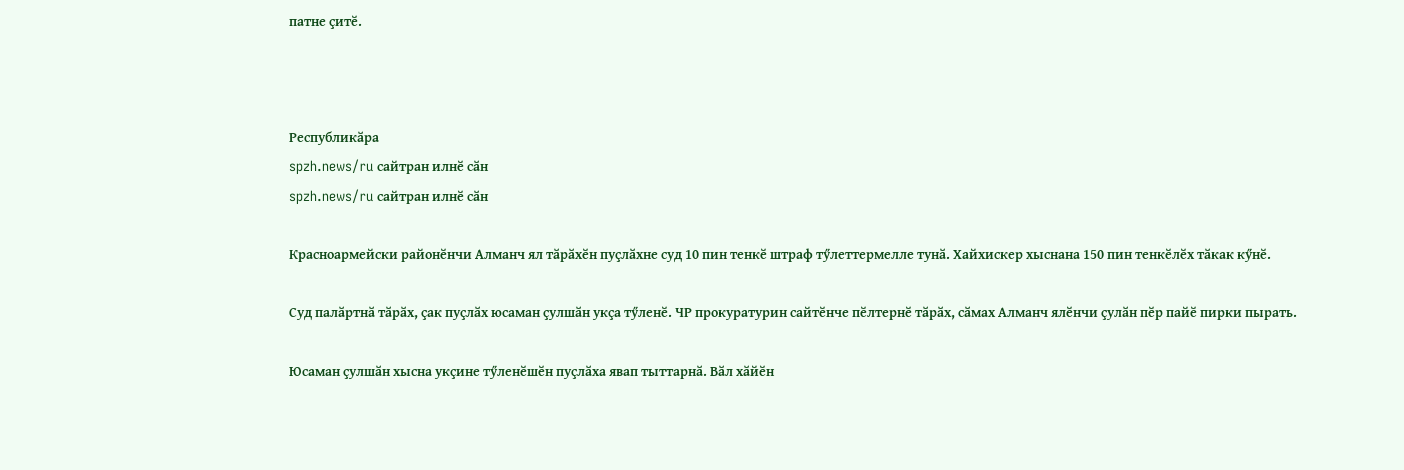патне ҫитӗ.



Республикӑра
spzh.news/ru сайтран илнӗ сӑн
spzh.news/ru сайтран илнӗ сӑн

Красноармейски районӗнчи Алманч ял тӑрӑхӗн пуҫлӑхне суд 10 пин тенкӗ штраф тӳлеттермелле тунӑ. Хайхискер хыснана 150 пин тенкӗлӗх тӑкак кӳнӗ.

Суд палӑртнӑ тӑрӑх, ҫак пуҫлӑх юсаман ҫулшӑн укҫа тӳленӗ. ЧР прокуратурин сайтӗнче пӗлтернӗ тӑрӑх, сӑмах Алманч ялӗнчи ҫулӑн пӗр пайӗ пирки пырать.

Юсаман ҫулшӑн хысна укҫине тӳленӗшӗн пуҫлӑха явап тыттарнӑ. Вӑл хӑйӗн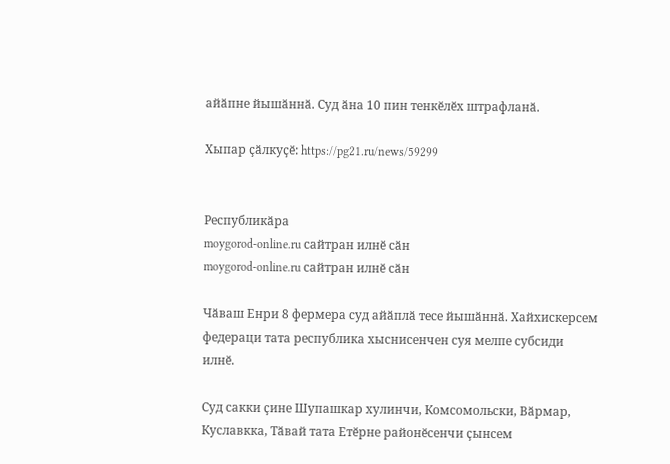айӑпне йышӑннӑ. Суд ӑна 10 пин тенкӗлӗх штрафланӑ.

Хыпар ҫӑлкуҫӗ: https://pg21.ru/news/59299


Республикӑра
moygorod-online.ru сайтран илнӗ сӑн
moygorod-online.ru сайтран илнӗ сӑн

Чӑваш Енри 8 фермера суд айӑплӑ тесе йышӑннӑ. Хайхискерсем федераци тата республика хыснисенчен суя мелпе субсиди илнӗ.

Суд сакки ҫине Шупашкар хулинчи, Комсомольски, Вӑрмар, Куславкка, Тӑвай тата Етӗрне районӗсенчи ҫынсем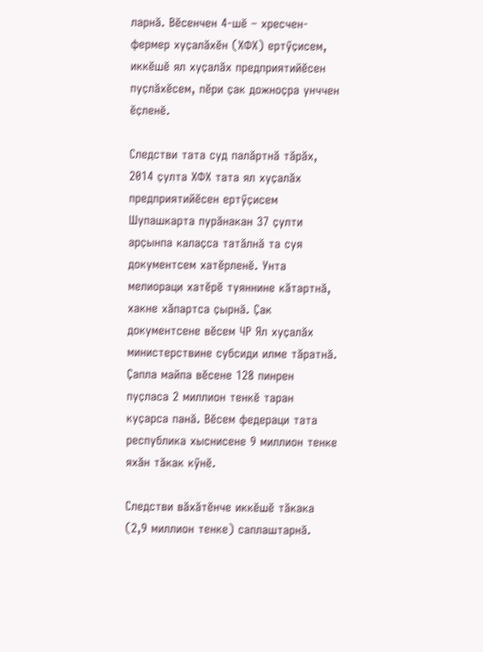ларнӑ. Вӗсенчен 4-шӗ – хресчен-фермер хуҫалӑхӗн (ХФХ) ертӳҫисем, иккӗшӗ ял хуҫалӑх предприятийӗсен пуҫлӑхӗсем, пӗри ҫак дожноҫра унччен ӗҫленӗ.

Следстви тата суд палӑртнӑ тӑрӑх, 2014 ҫулта ХФХ тата ял хуҫалӑх предприятийӗсен ертӳҫисем Шупашкарта пурӑнакан 37 ҫулти арҫынпа калаҫса татӑлнӑ та суя документсем хатӗрленӗ. Унта мелиораци хатӗрӗ туяннине кӑтартнӑ, хакне хӑпартса ҫырнӑ. Ҫак документсене вӗсем ЧР Ял хуҫалӑх министерствине субсиди илме тӑратнӑ. Ҫапла майпа вӗсене 128 пинрен пуҫласа 2 миллион тенкӗ таран куҫарса панӑ. Вӗсем федераци тата республика хыснисене 9 миллион тенке яхӑн тӑкак кӳнӗ.

Следстви вӑхӑтӗнче иккӗшӗ тӑкака (2,9 миллион тенке) саплаштарнӑ.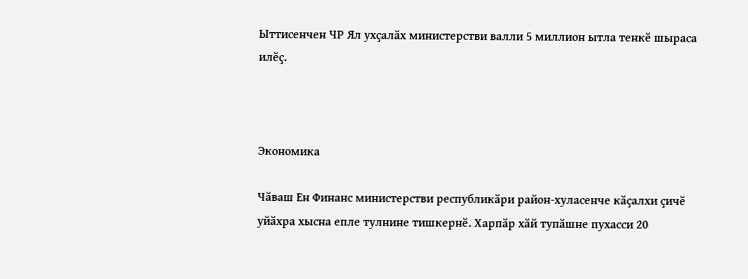Ыттисенчен ЧР Ял ухҫалӑх министерстви валли 5 миллион ытла тенкӗ шыраса илӗҫ.



Экономика

Чӑваш Ен Финанс министерстви республикӑри район-хуласенче кӑҫалхи ҫичӗ уйӑхра хысна епле тулнине тишкернӗ. Харпӑр хӑй тупӑшне пухасси 20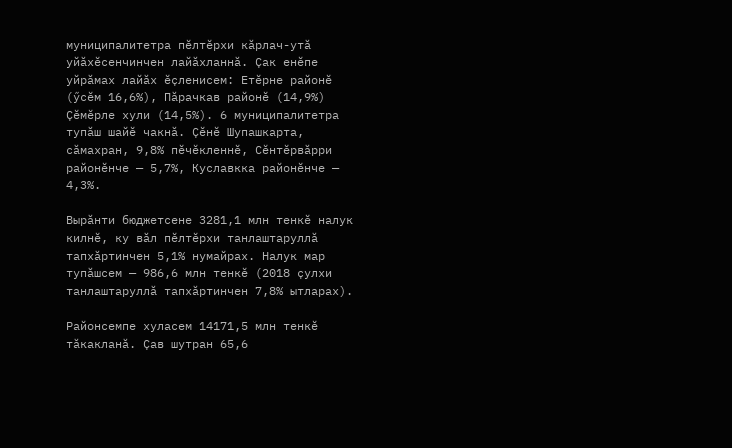муниципалитетра пӗлтӗрхи кӑрлач-утӑ уйӑхӗсенчинчен лайӑхланнӑ. Ҫак енӗпе уйрӑмах лайӑх ӗҫленисем: Етӗрне районӗ (ӳсӗм 16,6%), Пӑрачкав районӗ (14,9%) Ҫӗмӗрле хули (14,5%). 6 муниципалитетра тупӑш шайӗ чакнӑ. Ҫӗнӗ Шупашкарта, сӑмахран, 9,8% пӗчӗкленнӗ, Сӗнтӗрвӑрри районӗнче — 5,7%, Куславкка районӗнче — 4,3%.

Вырӑнти бюджетсене 3281,1 млн тенкӗ налук килнӗ, ку вӑл пӗлтӗрхи танлаштаруллӑ тапхӑртинчен 5,1% нумайрах. Налук мар тупӑшсем — 986,6 млн тенкӗ (2018 ҫулхи танлаштаруллӑ тапхӑртинчен 7,8% ытларах).

Районсемпе хуласем 14171,5 млн тенкӗ тӑкакланӑ. Ҫав шутран 65,6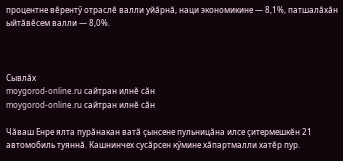процентне вӗрентӳ отраслӗ валли уйӑрнӑ, наци экономикине — 8,1%, патшалӑхӑн ыйтӑвӗсем валли — 8,0%.



Сывлӑх
moygorod-online.ru сайтран илнӗ сӑн
moygorod-online.ru сайтран илнӗ сӑн

Чӑваш Енре ялта пурӑнакан ватӑ ҫынсене пульницӑна илсе ҫитермешкӗн 21 автомобиль туяннӑ. Кашнинчех сусӑрсен кӳмине хӑпартмалли хатӗр пур.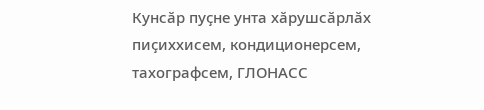Кунсӑр пуҫне унта хӑрушсӑрлӑх пиҫиххисем, кондиционерсем, тахографсем, ГЛОНАСС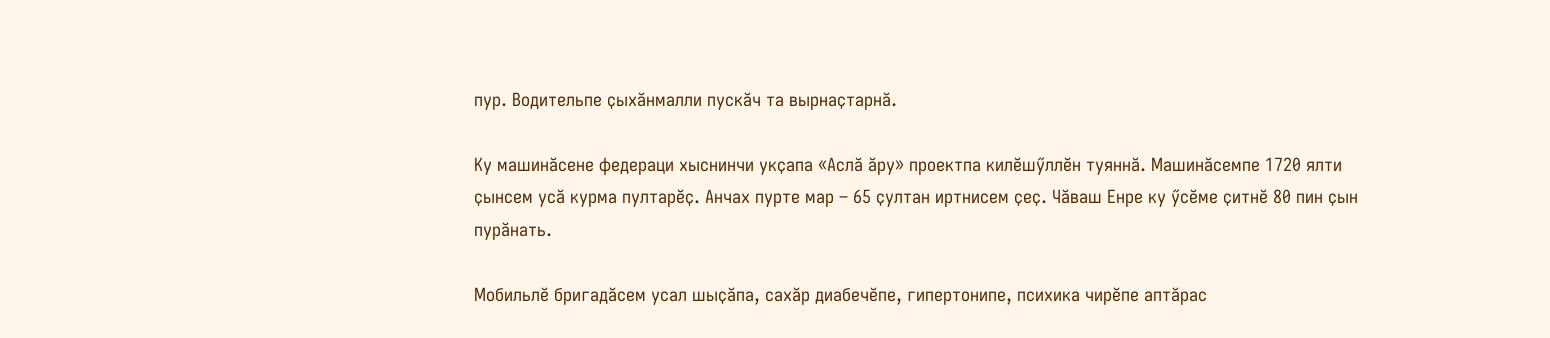пур. Водительпе ҫыхӑнмалли пускӑч та вырнаҫтарнӑ.

Ку машинӑсене федераци хыснинчи укҫапа «Аслӑ ӑру» проектпа килӗшӳллӗн туяннӑ. Машинӑсемпе 1720 ялти ҫынсем усӑ курма пултарӗҫ. Анчах пурте мар – 65 ҫултан иртнисем ҫеҫ. Чӑваш Енре ку ӳсӗме ҫитнӗ 80 пин ҫын пурӑнать.

Мобильлӗ бригадӑсем усал шыҫӑпа, сахӑр диабечӗпе, гипертонипе, психика чирӗпе аптӑрас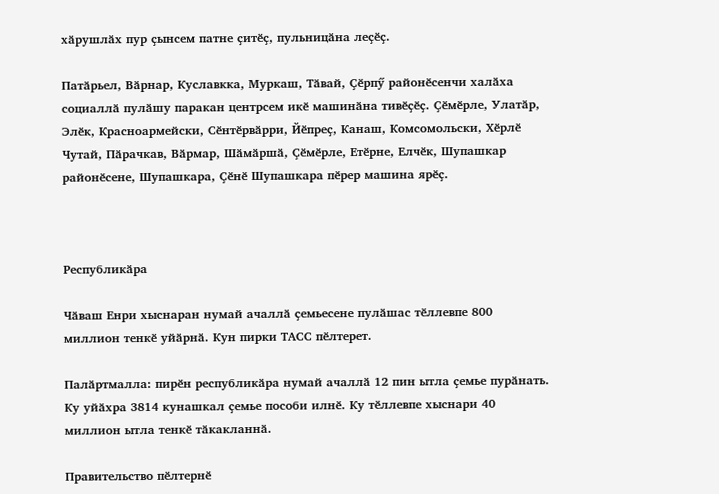хӑрушлӑх пур ҫынсем патне ҫитӗҫ, пульницӑна леҫӗҫ.

Патӑрьел, Вӑрнар, Куславкка, Муркаш, Тӑвай, Ҫӗрпӳ районӗсенчи халӑха социаллӑ пулӑшу паракан центрсем икӗ машинӑна тивӗҫӗҫ. Ҫӗмӗрле, Улатӑр, Элӗк, Красноармейски, Сӗнтӗрвӑрри, Йӗпреҫ, Канаш, Комсомольски, Хӗрлӗ Чутай, Пӑрачкав, Вӑрмар, Шӑмӑршӑ, Ҫӗмӗрле, Етӗрне, Елчӗк, Шупашкар районӗсене, Шупашкара, Ҫӗнӗ Шупашкара пӗрер машина ярӗҫ.



Республикӑра

Чӑваш Енри хыснаран нумай ачаллӑ ҫемьесене пулӑшас тӗллевпе 800 миллион тенкӗ уйӑрнӑ. Кун пирки ТАСС пӗлтерет.

Палӑртмалла: пирӗн республикӑра нумай ачаллӑ 12 пин ытла ҫемье пурӑнать. Ку уйӑхра 3814 кунашкал ҫемье пособи илнӗ. Ку тӗллевпе хыснари 40 миллион ытла тенкӗ тӑкакланнӑ.

Правительство пӗлтернӗ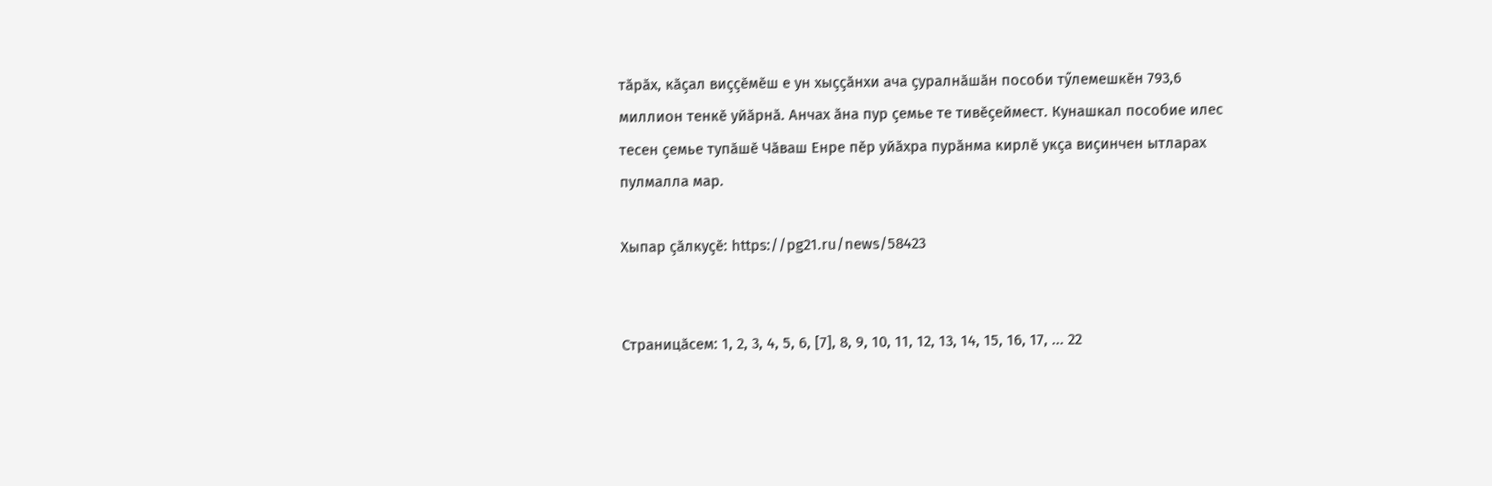тӑрӑх, кӑҫал виҫҫӗмӗш е ун хыҫҫӑнхи ача ҫуралнӑшӑн пособи тӳлемешкӗн 793,6 миллион тенкӗ уйӑрнӑ. Анчах ӑна пур ҫемье те тивӗҫеймест. Кунашкал пособие илес тесен ҫемье тупӑшӗ Чӑваш Енре пӗр уйӑхра пурӑнма кирлӗ укҫа виҫинчен ытларах пулмалла мар.

Хыпар ҫӑлкуҫӗ: https://pg21.ru/news/58423


Страницӑсем: 1, 2, 3, 4, 5, 6, [7], 8, 9, 10, 11, 12, 13, 14, 15, 16, 17, ... 22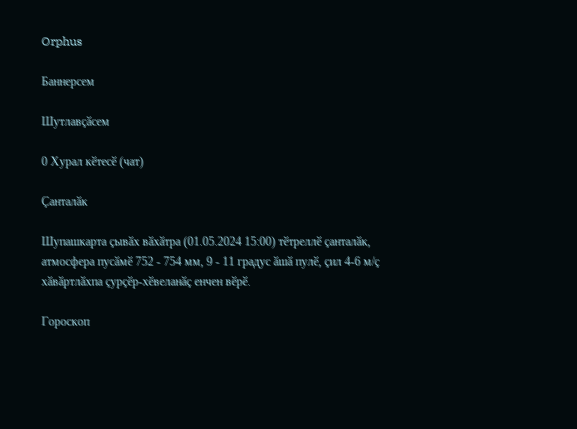Orphus

Баннерсем

Шутлавҫӑсем

0 Хурал кӗтесӗ (чат)

Ҫанталӑк

Шупашкарта ҫывӑх вӑхӑтра (01.05.2024 15:00) тӗтреллӗ ҫанталӑк, атмосфера пусӑмӗ 752 - 754 мм, 9 - 11 градус ӑшӑ пулӗ, ҫил 4-6 м/ҫ хӑвӑртлӑхпа ҫурҫӗр-хӗвеланӑҫ енчен вӗрӗ.

Гороскоп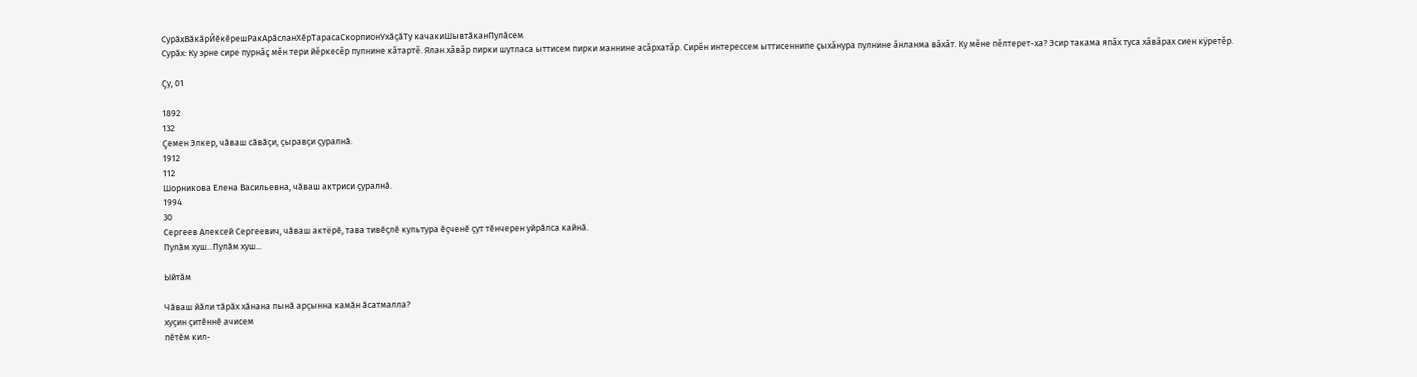СурӑхВӑкӑрЙӗкӗрешРакАрӑсланХӗрТарасаСкорпионУхӑҫӑТу качакиШывтӑканПулӑсем
Сурӑх: Ку эрне сире пурнăç мĕн тери йĕркесĕр пулнине кăтартĕ. Ялан хăвăр пирки шутласа ыттисем пирки маннине асăрхатăр. Сирĕн интерессем ыттисеннипе çыхăнура пулнине ăнланма вăхăт. Ку мĕне пĕлтерет-ха? Эсир такама япăх туса хăвăрах сиен кÿретĕр.

Ҫу, 01

1892
132
Ҫемен Элкер, чӑваш сӑвӑҫи, ҫыравҫи ҫуралнӑ.
1912
112
Шорникова Елена Васильевна, чӑваш актриси ҫуралнӑ.
1994
30
Сергеев Алексей Сергеевич, чӑваш актёрӗ, тава тивӗҫлӗ культура ӗҫченӗ ҫут тӗнчерен уйрӑлса кайнӑ.
Пулӑм хуш...Пулӑм хуш...

Ыйтӑм

Чӑваш йӑли тӑрӑх хӑнана пынӑ арҫынна камӑн ӑсатмалла?
хуҫин ҫитӗннӗ ачисем
пӗтӗм кил-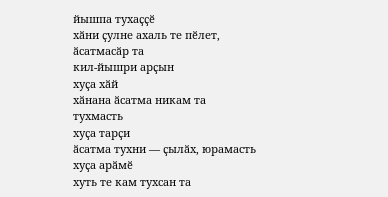йышпа тухаҫҫӗ
хӑни ҫулне ахаль те пӗлет, ӑсатмасӑр та
кил-йышри арҫын
хуҫа хӑй
хӑнана ӑсатма никам та тухмасть
хуҫа тарҫи
ӑсатма тухни — ҫылӑх, юрамасть
хуҫа арӑмӗ
хуть те кам тухсан та